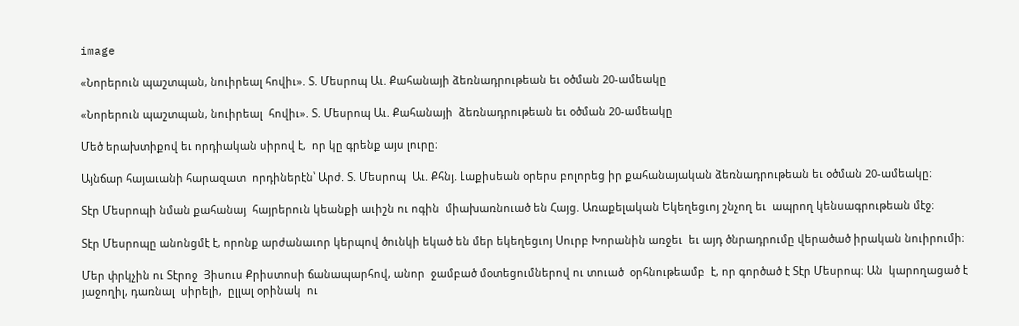image

«Նորերուն պաշտպան, նուիրեալ հովիւ». Տ. Մեսրոպ Աւ. Քահանայի ձեռնադրութեան եւ օծման 20-ամեակը

«Նորերուն պաշտպան, նուիրեալ  հովիւ». Տ. Մեսրոպ Աւ. Քահանայի  ձեռնադրութեան եւ օծման 20-ամեակը

Մեծ երախտիքով եւ որդիական սիրով է,  որ կը գրենք այս լուրը։

Այնճար հայաւանի հարազատ  որդիներէն՝ Արժ. Տ. Մեսրոպ  Աւ. Քհնյ. Լաքիսեան օրերս բոլորեց իր քահանայական ձեռնադրութեան եւ օծման 20-ամեակը։

Տէր Մեսրոպի նման քահանայ  հայրերուն կեանքի աւիշն ու ոգին  միախառնուած են Հայց. Առաքելական Եկեղեցւոյ շնչող եւ  ապրող կենսագրութեան մէջ։

Տէր Մեսրոպը անոնցմէ է, որոնք արժանաւոր կերպով ծունկի եկած են մեր եկեղեցւոյ Սուրբ Խորանին առջեւ  եւ այդ ծնրադրումը վերածած իրական նուիրումի։

Մեր փրկչին ու Տէրոջ  Յիսուս Քրիստոսի ճանապարհով, անոր  ջամբած մօտեցումներով ու տուած  օրհնութեամբ  է, որ գործած է Տէր Մեսրոպ։ Ան  կարողացած է  յաջողիլ, դառնալ  սիրելի,  ըլլալ օրինակ  ու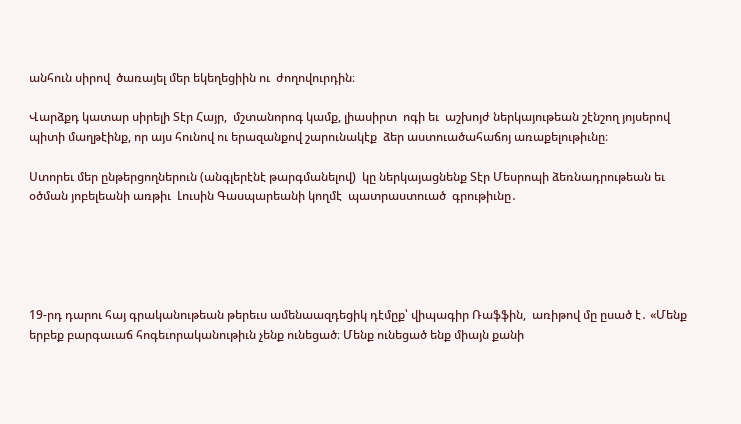անհուն սիրով  ծառայել մեր եկեղեցիին ու  ժողովուրդին։

Վարձքդ կատար սիրելի Տէր Հայր,  մշտանորոգ կամք, լիասիրտ  ոգի եւ  աշխոյժ ներկայութեան շէնշող յոյսերով  պիտի մաղթէինք, որ այս հունով ու երազանքով շարունակէք  ձեր աստուածահաճոյ առաքելութիւնը։

Ստորեւ մեր ընթերցողներուն (անգլերէնէ թարգմանելով)  կը ներկայացնենք Տէր Մեսրոպի ձեռնադրութեան եւ օծման յոբելեանի առթիւ  Լուսին Գասպարեանի կողմէ  պատրաստուած  գրութիւնը․





19-րդ դարու հայ գրականութեան թերեւս ամենաազդեցիկ դէմըք՝ վիպագիր Ռաֆֆին,  առիթով մը ըսած է․ «Մենք երբեք բարգաւաճ հոգեւորականութիւն չենք ունեցած։ Մենք ունեցած ենք միայն քանի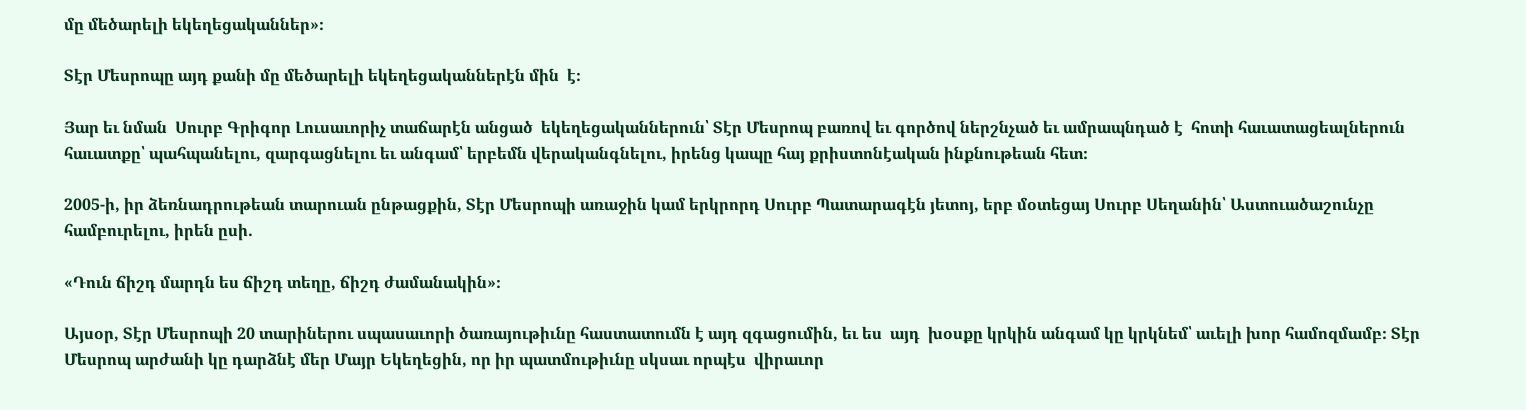մը մեծարելի եկեղեցականներ»։

Տէր Մեսրոպը այդ քանի մը մեծարելի եկեղեցականներէն մին  է։

Յար եւ նման  Սուրբ Գրիգոր Լուսաւորիչ տաճարէն անցած  եկեղեցականներուն՝ Տէր Մեսրոպ բառով եւ գործով ներշնչած եւ ամրապնդած է  հոտի հաւատացեալներուն  հաւատքը՝ պահպանելու, զարգացնելու եւ անգամ՝ երբեմն վերականգնելու, իրենց կապը հայ քրիստոնէական ինքնութեան հետ։

2005-ի, իր ձեռնադրութեան տարուան ընթացքին, Տէր Մեսրոպի առաջին կամ երկրորդ Սուրբ Պատարագէն յետոյ, երբ մօտեցայ Սուրբ Սեղանին՝ Աստուածաշունչը համբուրելու, իրեն ըսի.

«Դուն ճիշդ մարդն ես ճիշդ տեղը, ճիշդ ժամանակին»։

Այսօր, Տէր Մեսրոպի 20 տարիներու սպասաւորի ծառայութիւնը հաստատումն է այդ զգացումին, եւ ես  այդ  խօսքը կրկին անգամ կը կրկնեմ՝ աւելի խոր համոզմամբ։ Տէր Մեսրոպ արժանի կը դարձնէ մեր Մայր Եկեղեցին, որ իր պատմութիւնը սկսաւ որպէս  վիրաւոր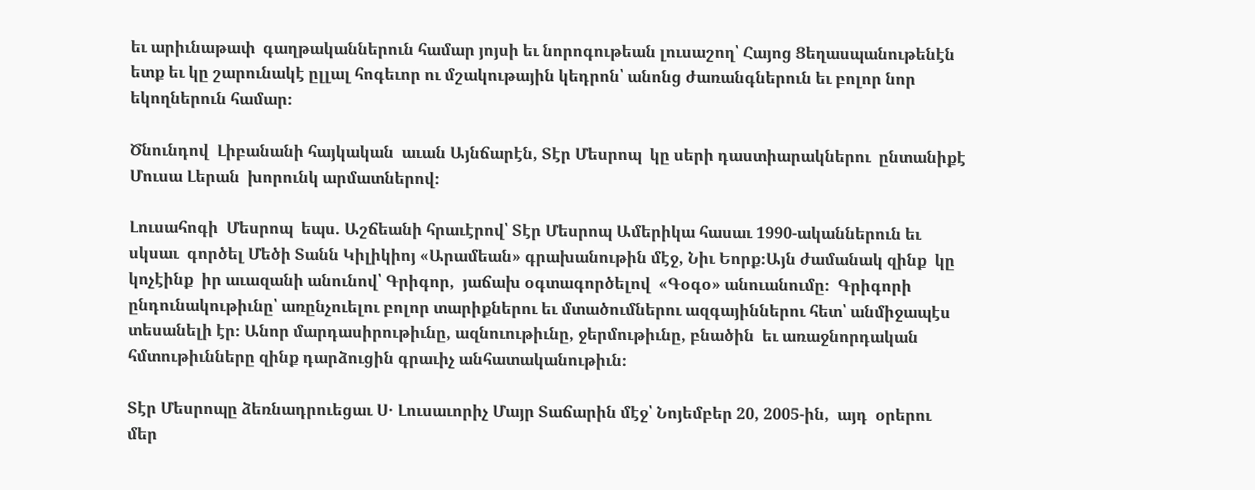եւ արիւնաթափ  գաղթականներուն համար յոյսի եւ նորոգութեան լուսաշող՝ Հայոց Ցեղասպանութենէն ետք եւ կը շարունակէ ըլլալ հոգեւոր ու մշակութային կեդրոն՝ անոնց ժառանգներուն եւ բոլոր նոր եկողներուն համար։

Ծնունդով  Լիբանանի հայկական  աւան Այնճարէն, Տէր Մեսրոպ  կը սերի դաստիարակներու  ընտանիքէ  Մուսա Լերան  խորունկ արմատներով։

Լուսահոգի  Մեսրոպ  եպս. Աշճեանի հրաւէրով՝ Տէր Մեսրոպ Ամերիկա հասաւ 1990-ականներուն եւ սկսաւ  գործել Մեծի Տանն Կիլիկիոյ «Արամեան» գրախանութին մէջ, Նիւ Եորք։Այն ժամանակ զինք  կը  կոչէինք  իր աւազանի անունով՝ Գրիգոր,  յաճախ օգտագործելով  «Գօգօ» անուանումը։  Գրիգորի ընդունակութիւնը՝ առընչուելու բոլոր տարիքներու եւ մտածումներու ազգայիններու հետ՝ անմիջապէս տեսանելի էր։ Անոր մարդասիրութիւնը, ազնուութիւնը, ջերմութիւնը, բնածին  եւ առաջնորդական հմտութիւնները զինք դարձուցին գրաւիչ անհատականութիւն։

Տէր Մեսրոպը ձեռնադրուեցաւ Ս․ Լուսաւորիչ Մայր Տաճարին մէջ՝ Նոյեմբեր 20, 2005-ին,  այդ  օրերու մեր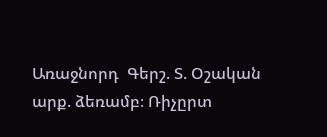Առաջնորդ  Գերշ. Տ. Օշական  արք. ձեռամբ։ Ռիչըրտ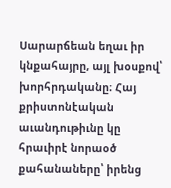Սարարճեան եղաւ իր կնքահայրը, այլ խօսքով՝ խորհրդականը։ Հայ քրիստոնէական աւանդութիւնը կը հրաւիրէ նորաօծ  քահանաները՝ իրենց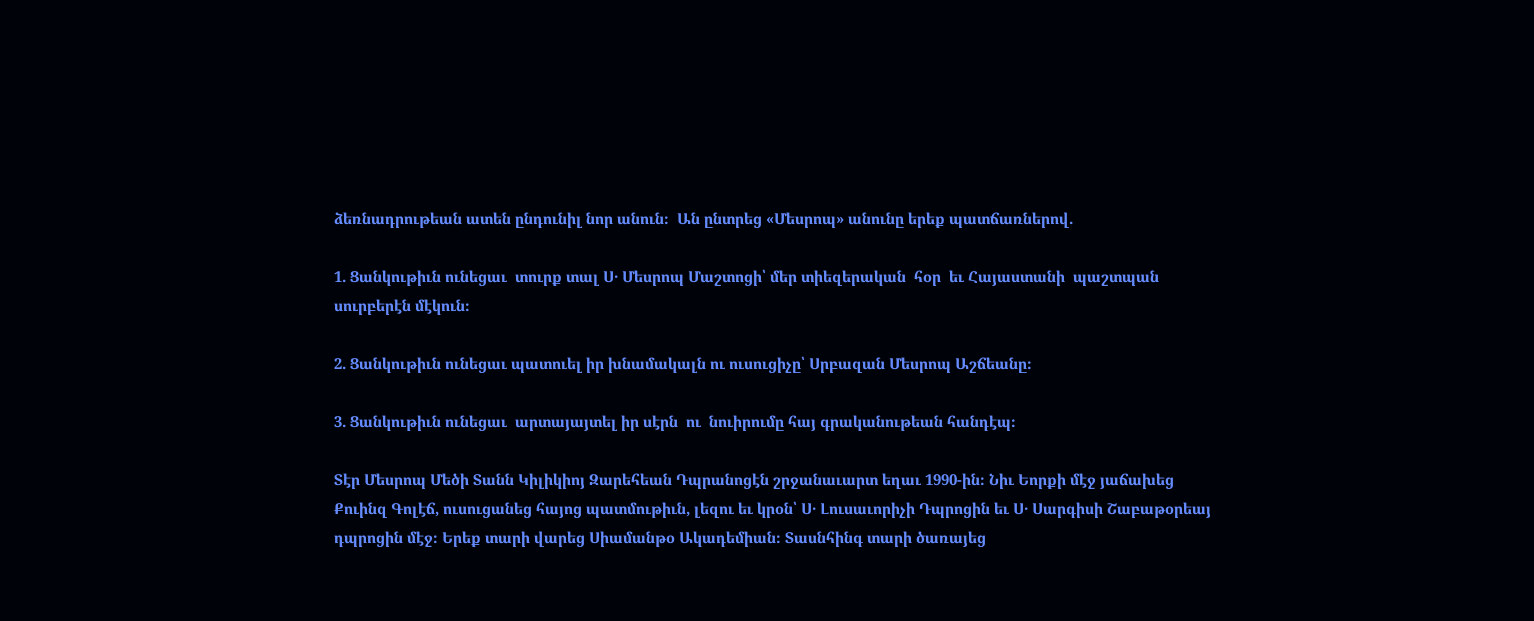ձեռնադրութեան ատեն ընդունիլ նոր անուն։  Ան ընտրեց «Մեսրոպ» անունը երեք պատճառներով.

1. Ցանկութիւն ունեցաւ  տուրք տալ Ս․ Մեսրոպ Մաշտոցի՝ մեր տիեզերական  հօր  եւ Հայաստանի  պաշտպան սուրբերէն մէկուն։

2. Ցանկութիւն ունեցաւ պատուել իր խնամակալն ու ուսուցիչը՝ Սրբազան Մեսրոպ Աշճեանը։

3. Ցանկութիւն ունեցաւ  արտայայտել իր սէրն  ու  նուիրումը հայ գրականութեան հանդէպ։

Տէր Մեսրոպ Մեծի Տանն Կիլիկիոյ Զարեհեան Դպրանոցէն շրջանաւարտ եղաւ 1990-ին։ Նիւ Եորքի մէջ յաճախեց Քուինզ Գոլէճ, ուսուցանեց հայոց պատմութիւն, լեզու եւ կրօն՝ Ս․ Լուսաւորիչի Դպրոցին եւ Ս․ Սարգիսի Շաբաթօրեայ դպրոցին մէջ։ Երեք տարի վարեց Սիամանթօ Ակադեմիան։ Տասնհինգ տարի ծառայեց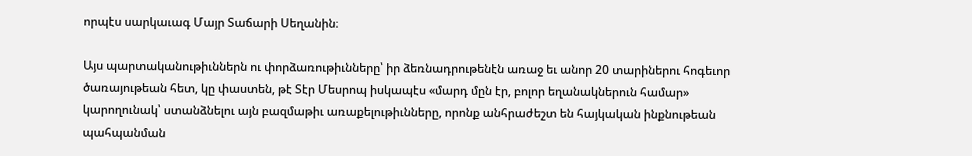որպէս սարկաւագ Մայր Տաճարի Սեղանին։

Այս պարտականութիւններն ու փորձառութիւնները՝ իր ձեռնադրութենէն առաջ եւ անոր 20 տարիներու հոգեւոր ծառայութեան հետ, կը փաստեն, թէ Տէր Մեսրոպ իսկապէս «մարդ մըն էր, բոլոր եղանակներուն համար» կարողունակ՝ ստանձնելու այն բազմաթիւ առաքելութիւնները, որոնք անհրաժեշտ են հայկական ինքնութեան պահպանման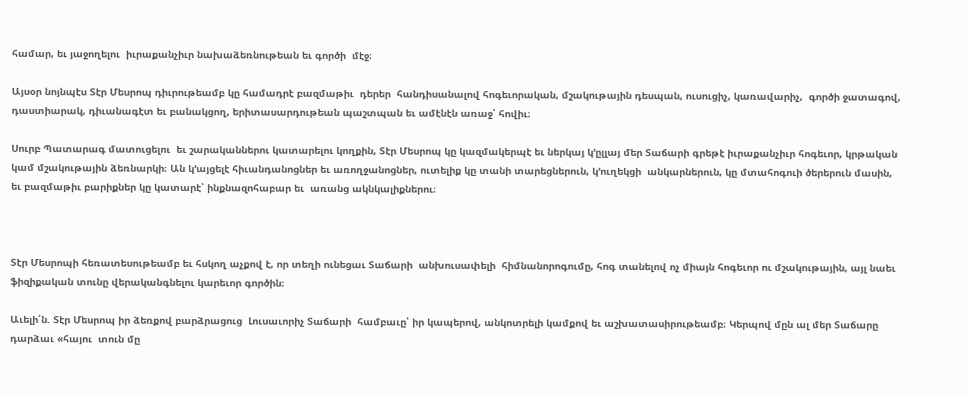համար, եւ յաջողելու  իւրաքանչիւր նախաձեռնութեան եւ գործի  մէջ։

Այսօր նոյնպէս Տէր Մեսրոպ դիւրութեամբ կը համադրէ բազմաթիւ  դերեր  հանդիսանալով հոգեւորական, մշակութային դեսպան, ուսուցիչ, կառավարիչ,  գործի ջատագով, դաստիարակ, դիւանագէտ եւ բանակցող, երիտասարդութեան պաշտպան եւ ամէնէն առաջ՝ հովիւ։

Սուրբ Պատարագ մատուցելու  եւ շարականներու կատարելու կողքին, Տէր Մեսրոպ կը կազմակերպէ եւ ներկայ կ՚ըլլայ մեր Տաճարի գրեթէ իւրաքանչիւր հոգեւոր, կրթական կամ մշակութային ձեռնարկի։ Ան կ՚այցելէ հիւանդանոցներ եւ առողջանոցներ, ուտելիք կը տանի տարեցներուն, կ՚ուղեկցի  անկարներուն, կը մտահոգուի ծերերուն մասին, եւ բազմաթիւ բարիքներ կը կատարէ՝ ինքնազոհաբար եւ  առանց ակնկալիքներու։



Տէր Մեսրոպի հեռատեսութեամբ եւ հսկող աչքով է, որ տեղի ունեցաւ Տաճարի  անխուսափելի  հիմնանորոգումը, հոգ տանելով ոչ միայն հոգեւոր ու մշակութային, այլ նաեւ ֆիզիքական տունը վերականգնելու կարեւոր գործին։

Աւելի՛ն. Տէր Մեսրոպ իր ձեռքով բարձրացուց  Լուսաւորիչ Տաճարի  համբաւը՝ իր կապերով, անկոտրելի կամքով եւ աշխատասիրութեամբ։ Կերպով մըն ալ մեր Տաճարը դարձաւ «հայու  տուն մը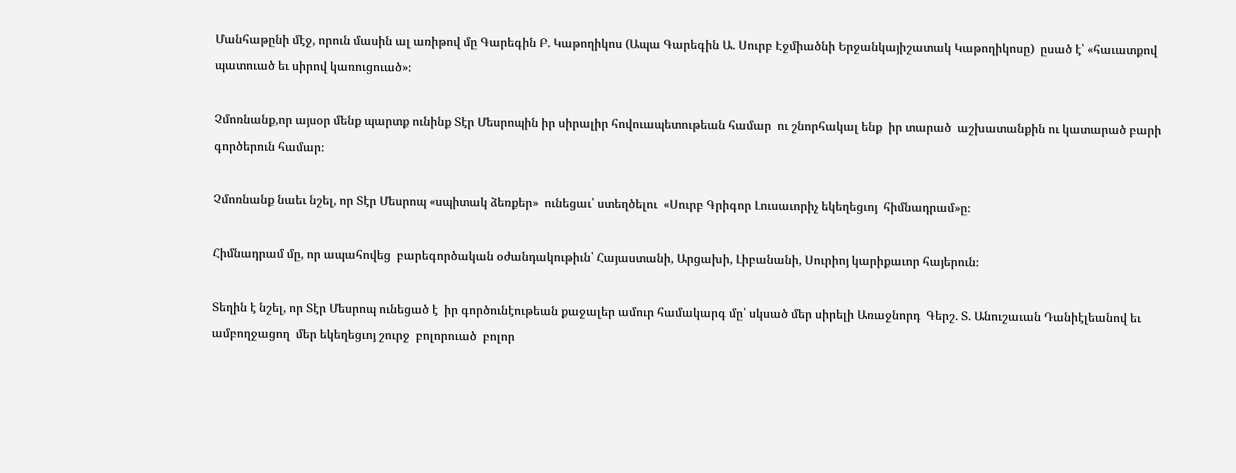Մանհաթընի մէջ, որուն մասին ալ առիթով մը Գարեգին Բ. Կաթողիկոս (Ապա Գարեգին Ա. Սուրբ Էջմիածնի Երջանկայիշատակ Կաթողիկոսը)  ըսած է՝ «հաւատքով պատուած եւ սիրով կառուցուած»։

Չմոռնանք,որ այսօր մենք պարտք ունինք Տէր Մեսրոպին իր սիրալիր հովուապետութեան համար  ու շնորհակալ ենք  իր տարած  աշխատանքին ու կատարած բարի գործերուն համար։

Չմոռնանք նաեւ նշել, որ Տէր Մեսրոպ «սպիտակ ձեռքեր»  ունեցաւ՝ ստեղծելու  «Սուրբ Գրիգոր Լուսաւորիչ եկեղեցւոյ  հիմնադրամ»ը։

Հիմնադրամ մը, որ ապահովեց  բարեգործական օժանդակութիւն՝ Հայաստանի, Արցախի, Լիբանանի, Սուրիոյ կարիքաւոր հայերուն։

Տեղին է նշել, որ Տէր Մեսրոպ ունեցած է  իր գործունէութեան քաջալեր ամուր համակարգ մը՝ սկսած մեր սիրելի Առաջնորդ  Գերշ. Տ. Անուշաւան Դանիէլեանով եւ ամբողջացող  մեր եկեղեցւոյ շուրջ  բոլորուած  բոլոր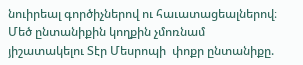նուիրեալ գործիչներով ու հաւատացեալներով։  Մեծ ընտանիքին կողքին չմոռնամ  յիշատակելու Տէր Մեսրոպի  փոքր ընտանիքը.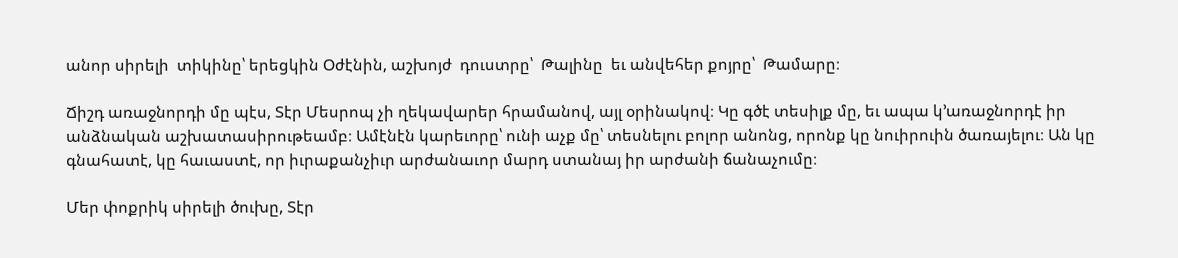անոր սիրելի  տիկինը՝ երեցկին Օժէնին, աշխոյժ  դուստրը՝  Թալինը  եւ անվեհեր քոյրը՝  Թամարը։

Ճիշդ առաջնորդի մը պէս, Տէր Մեսրոպ չի ղեկավարեր հրամանով, այլ օրինակով։ Կը գծէ տեսիլք մը, եւ ապա կ՚առաջնորդէ իր անձնական աշխատասիրութեամբ։ Ամէնէն կարեւորը՝ ունի աչք մը՝ տեսնելու բոլոր անոնց, որոնք կը նուիրուին ծառայելու։ Ան կը գնահատէ, կը հաւաստէ, որ իւրաքանչիւր արժանաւոր մարդ ստանայ իր արժանի ճանաչումը։

Մեր փոքրիկ սիրելի ծուխը, Տէր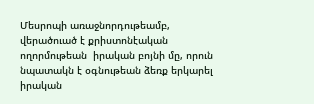Մեսրոպի առաջնորդութեամբ,  վերածուած է քրիստոնէական ողորմութեան  իրական բոյնի մը, որուն նպատակն է օգնութեան ձեռք երկարել  իրական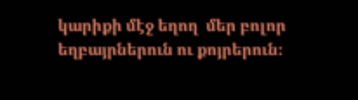կարիքի մէջ եղող  մեր բոլոր  եղբայրներուն ու քոյրերուն։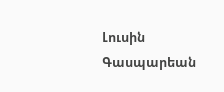Լուսին Գասպարեան